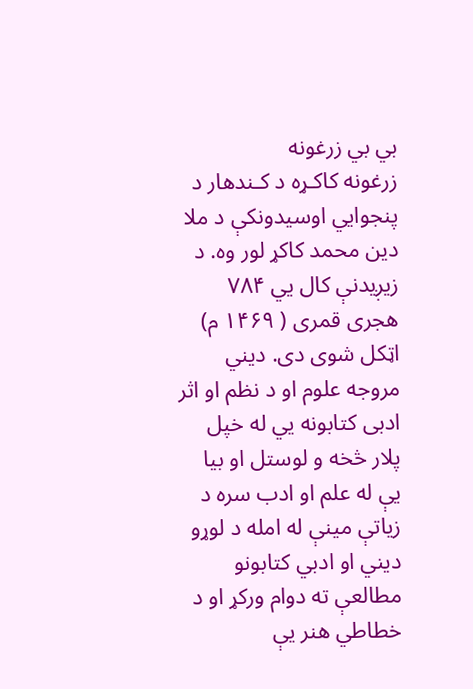بي بي زرغونه
زرغونه کاکـړه د کـندهار د پنجوایي اوسیدونکې د ملا دین محمد کاکړ لور وه. د زیږیدنې کال يي ۷۸۴ هجری قمری ( ۱۴۶۹ م) اټکل شوی دی. دیني مروجه علوم او د نظم او اثر ادبی کتابونه يي له خپل پلار څخه و لوستل او بیا یې له علم او ادب سره د زیاتې مینې له امله د لوړو دیني او ادبي کتابونو مطالعې ته دوام ورکړ او د خطاطي هنر یې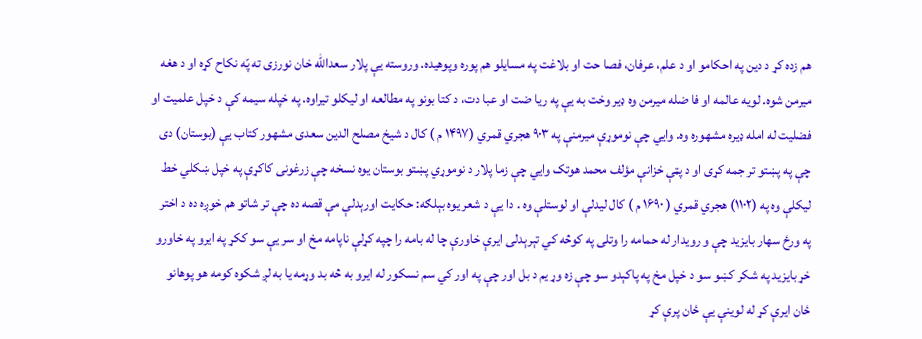هم زده کړ د دین په احکامو او د علم، عرفان، فصا حت او بلاغت په مسایلو هم پوره وپوهیده. وروسته یې پلار سعدالله خان نورزی ته پّه نکاح کړه او د هغه میرمن شوه. لویه عالمه او فا ضله میرمن وه ډیر وخت به یې په ریا ضت او عبا دت، د کتا بونو په مطالعه او لیکلو تیراوه. په خپله سیمه کې د خپل علمیت او فضلیت له امله ډیره مشهوره وه. وایي چې نوموړې میرمنې په ۹۰۳ هجري قمري (۱۴۹۷ م ) کال د شیخ مصلح الدین سعدی مشهور کتاب یې (بوستان) دی چې په پښتو تر جمه کړی او د پټې خزانې مؤلف محمد هوتک وایي چې زما پلار د نوموړي پښتو بوستان یوه نسخه چې زرغونی کاکړې په خپل ښکلي خط لیکلې وه په (۱۱۰۲) هجري قمري ( ۱۶۹۰ م ) کال لیدلې او لوستلې وه . دا یې د شعر یوه بېلګه: حکایت اورېدلې مې قصه ده چې تر شاتو هم خوږه ده د اختر په ورځ سهار بایزید چې و رویدار له حمامه را وتلی په کوڅه کي تېرېدلی ایرې خاورې چا له بامه را چپه کړلې ناپامه مخ او سر یې سو ککړ په ایرو په خاورو خړ بایزید په شکر کښو سو د خپل مخ په پاکېدو سو چې زه وړ یم د بل اور چې په اور کي سم نسکور له ایرو به څه بد وړمه یا به لږ شکوه کومه هو پوهانو ځان ایرې کړ له لوینې یې ځان پرې کړ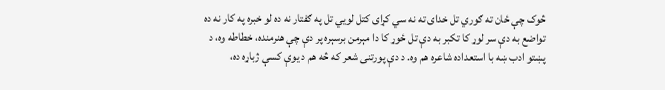څوک چې ځان ته ګوري تل خدای ته نه سي کړای کتل لویي تل په ګفتار نه ده لو خبره په کار نه ده تواضع به دې سر لوړ کا تکبر به دې تل ځوړ کا دا مېرمن برسېره پر دې چې هنرمنده، خطاطه وه، د پښتو ادب ښه با استعداده شاعره هم وه. د دې پورتنی شعر که څه هم د یوې کسې ژباړه ده،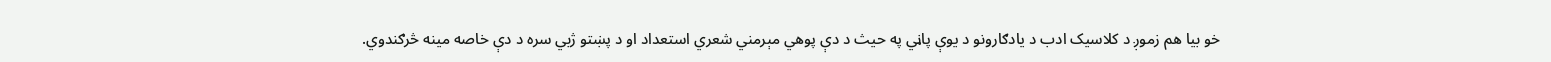خو بیا هم زموږ د کلاسیک ادب د یادګارونو د یوې پاڼي په حیث د دې پوهي مېرمني شعري استعداد او د پښتو ژبي سره د دې خاصه مینه څرګندوي.